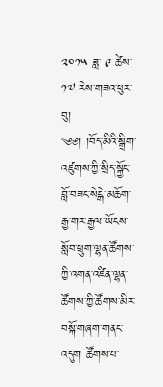༢༠༡༥ ཟླ་ ༩ ཚེས་ ༡༧ རེས་གཟའ་ཕུར་བུ།
༄༅། །བོད་མིའི་སྒྲིག་འཛུགས་ཀྱི་སྲིད་སྐྱོང་བློ་བཟང་སེངྒེ་མཆོག་རྒྱ་གར་རྒྱལ་ཡོངས་སློབ་ཕྲུག་ལྷན་ཚོགས་ཀྱི་འགན་འཛིན་ལྷན་ཚོགས་ཀྱི་ཚོགས་མིར་བསྐོ་གཞག་གནང་འདུག ཚོགས་པ་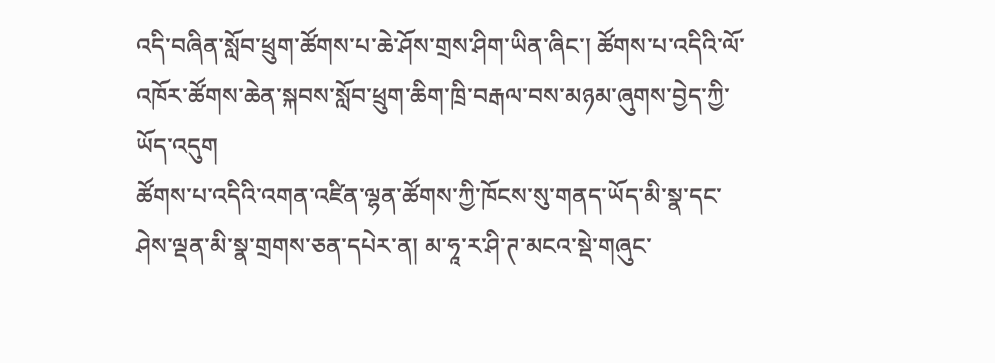འདི་བཞིན་སློབ་ཕྲུག་ཚོགས་པ་ཆེ་ཤོས་གྲས་ཤིག་ཡིན་ཞིང་། ཚོགས་པ་འདིའི་ལོ་འཁོར་ཚོགས་ཆེན་སྐབས་སློབ་ཕྲུག་ཆིག་ཁྲི་བརྒལ་བས་མཉམ་ཞུགས་བྱེད་ཀྱི་ཡོད་འདུག
ཚོགས་པ་འདིའི་འགན་འཛིན་ལྷན་ཚོགས་ཀྱི་ཁོངས་སུ་གནད་ཡོད་མི་སྣ་དང་ཤེས་ལྡན་མི་སྣ་གྲགས་ཅན་དཔེར་ན། མ་ཧཱ་ར་ཤི་ཊ་མངའ་སྡེ་གཞུང་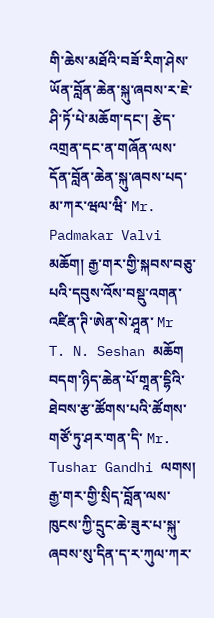གི་ཆེས་མཐོའི་བཟོ་རིག་ཤེས་ཡོན་བློན་ཆེན་སྐུ་ཞབས་ར་ཇེ་ཤི་ཏོ་པེ་མཆོག་དང་། རྩེད་འགྲན་དང་ན་གཞོན་ལས་དོན་བློན་ཆེན་སྐུ་ཞབས་པད་མ་ཀར་ཝལ་ཝི་ Mr. Padmakar Valvi མཆོག། རྒྱ་གར་གྱི་སྐབས་བཅུ་པའི་དབུས་འོས་བསྡུ་འགན་འཛིན་ཊི་ཨེན་སེ་ཤཱན་ Mr T. N. Seshan མཆོག བདག་ཉིད་ཆེན་པོ་གཱན་དྷིའི་ཐེབས་རྩ་ཚོགས་པའི་ཚོགས་གཙོ་ཏུ་ཤར་གན་དི་ Mr. Tushar Gandhi ལགས། རྒྱ་གར་གྱི་སྲིད་བློན་ལས་ཁུངས་ཀྱི་དྲུང་ཆེ་ཟུར་པ་སྐུ་ཞབས་སུ་དིན་ད་ར་ཀུལ་ཀར་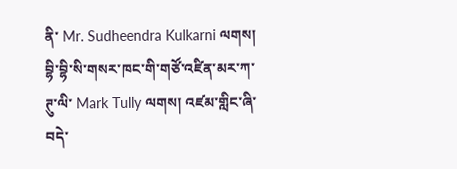ནི་ Mr. Sudheendra Kulkarni ལགས། བྷི་བྷི་སི་གསར་ཁང་གི་གཙོ་འཛིན་མར་ཀ་ཊུ་ལི་ Mark Tully ལགས། འཛམ་གླིང་ཞི་བདེ་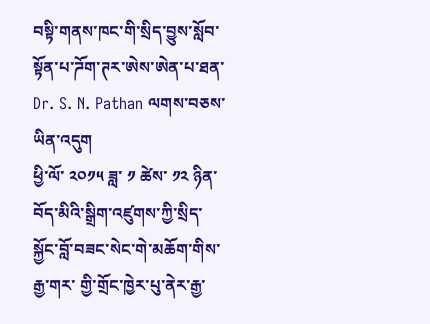བསྟི་གནས་ཁང་གི་སྲིད་བྱུས་སློབ་སྟོན་པ་ཌོག་ཊར་ཨེས་ཨེན་པ་ཐན་ Dr. S. N. Pathan ལགས་བཅས་ཡིན་འདུག
ཕྱི་ལོ་ ༢༠༡༥ ཟླ་ ༡ ཚེས་ ༡༢ ཉིན་བོད་མིའི་སྒྲིག་འཛུགས་ཀྱི་སྲིད་སྐྱོང་བློ་བཟང་སེང་གེ་མཆོག་གིས་རྒྱ་གར་ གྱི་གྲོང་ཁྱེར་པུ་ནེར་རྒྱ་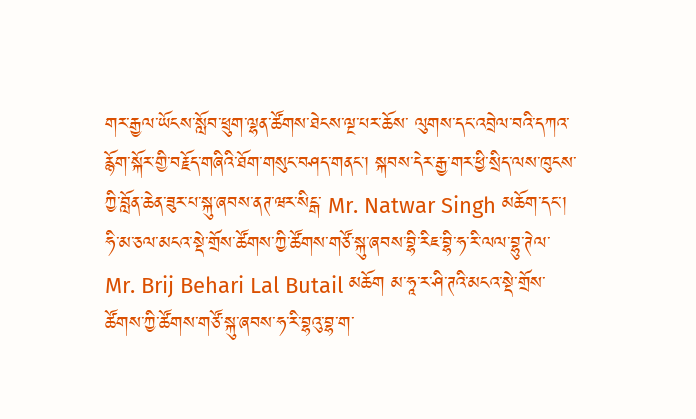གར་རྒྱལ་ཡོངས་སློབ་ཕྲུག་ལྷན་ཚོགས་ཐེངས་ལྔ་པར་ཆོས་ ལུགས་དང་འབྲེལ་བའི་དཀའ་རྙོག་སྐོར་གྱི་བརྗོད་གཞིའི་ཐོག་གསུང་བཤད་གནང་། སྐབས་དེར་རྒྱ་གར་ཕྱི་སྲིད་ལས་ཁུངས་ཀྱི་བློན་ཆེན་ཟུར་པ་སྐུ་ཞབས་ནཊ་ཝར་སིངྒ་ Mr. Natwar Singh མཆོག་དང་། ཧི་མ་ཅལ་མངའ་སྡེ་གྲོས་ཚོགས་ཀྱི་ཚོགས་གཙོ་སྐུ་ཞབས་བྷི་རིཇ་བྷི་ཧ་རི་ལལ་བྷུ་ཊེལ་ Mr. Brij Behari Lal Butail མཆོག མ་ཧཱ་ར་ཤི་ཊའི་མངའ་སྡེ་གྲོས་ཚོགས་ཀྱི་ཚོགས་གཙོ་སྐུ་ཞབས་ཧ་རི་བྷའུ་བྷ་ག་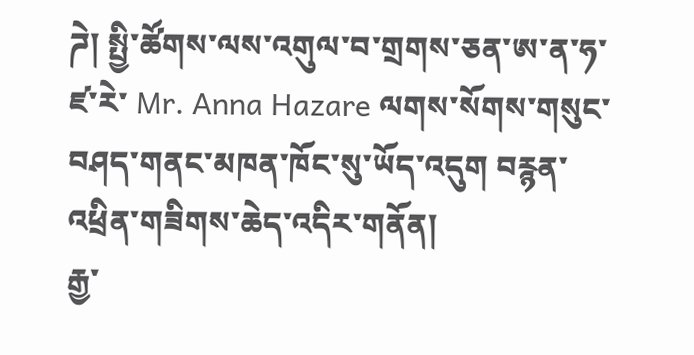ཌེ། སྤྱི་ཚོགས་ལས་འགུལ་བ་གྲགས་ཅན་ཨ་ན་ཧ་ཛ་རེ་ Mr. Anna Hazare ལགས་སོགས་གསུང་བཤད་གནང་མཁན་ཁོང་སུ་ཡོད་འདུག བརྙན་འཕྲིན་གཟིགས་ཆེད་འདིར་གནོན།
རྒྱ་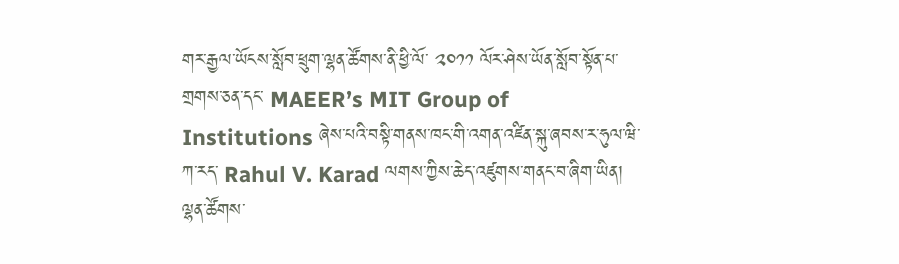གར་རྒྱལ་ཡོངས་སློབ་ཕྲུག་ལྷན་ཚོགས་ནི་ཕྱི་ལོ་ ༢༠༡༡ ལོར་ཤེས་ཡོན་སློབ་སྟོན་པ་གྲགས་ཅན་དང་ MAEER’s MIT Group of Institutions ཞེས་པའི་བསྟི་གནས་ཁང་གི་འགན་འཛིན་སྐུ་ཞབས་ར་ཧུལ་ཝི་ཀ་རད་ Rahul V. Karad ལགས་ཀྱིས་ཆེད་འཛུགས་གནང་བ་ཞིག་ཡིན། ལྷན་ཚོགས་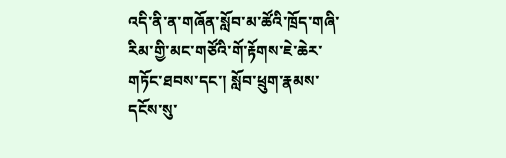འདི་ནི་ན་གཞོན་སློབ་མ་ཚོའི་ཁྲོད་གཞི་རིམ་གྱི་མང་གཙོའི་གོ་རྟོགས་ཇེ་ཆེར་གཏོང་ཐབས་དང་། སློབ་ཕྲུག་རྣམས་དངོས་སུ་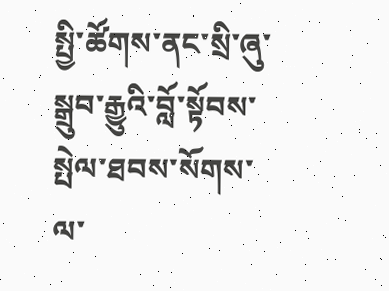སྤྱི་ཚོགས་ནང་སྲི་ཞུ་སྒྲུབ་རྒྱུའི་བློ་སྟོབས་སྤེལ་ཐབས་སོགས་ལ་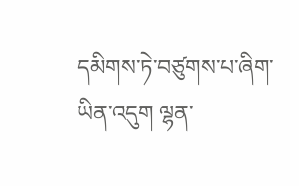དམིགས་ཏེ་བཙུགས་པ་ཞིག་ཡིན་འདུག ལྷན་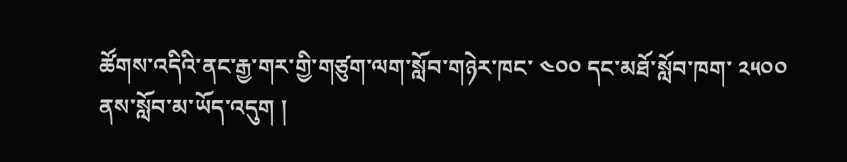ཚོགས་འདིའི་ནང་རྒྱ་གར་གྱི་གཙུག་ལག་སློབ་གཉེར་ཁང་ ༤༠༠ དང་མཐོ་སློབ་ཁག་ ༢༥༠༠ ནས་སློབ་མ་ཡོད་འདུག །